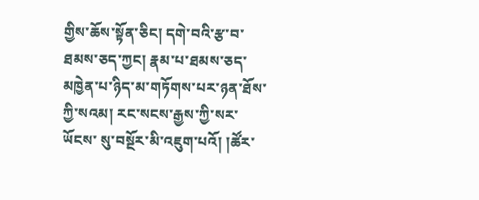གྱིས་ཆོས་སྟོན་ཅིང། དགེ་བའི་རྩ་བ་ཐམས་ཅད་ཀྱང། རྣམ་པ་ཐམས་ཅད་མཁྱེན་པ་ཉིད་མ་གཏོགས་པར་ཉན་ཐོས་ཀྱི་སའམ། རང་སངས་རྒྱས་ཀྱི་སར་ཡོངས་ སུ་བསྔོར་མི་འཇུག་པའོ། །ཚོར་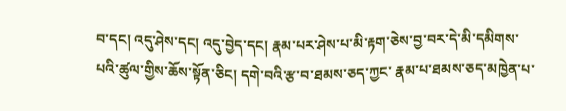བ་དང། འདུ་ཤེས་དང། འདུ་བྱེད་དང། རྣམ་པར་ཤེས་པ་མི་རྟག་ཅེས་བྱ་བར་དེ་མི་དམིགས་པའི་ཚུལ་གྱིས་ཆོས་སྟོན་ཅིང། དགེ་བའི་རྩ་བ་ཐམས་ཅད་ཀྱང་ རྣམ་པ་ཐམས་ཅད་མཁྱེན་པ་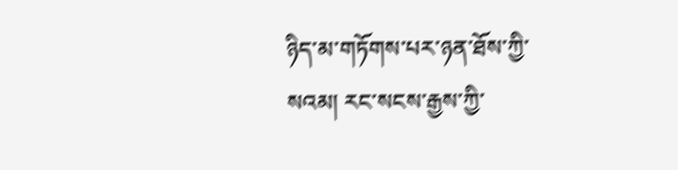ཉིད་མ་གཏོགས་པར་ཉན་ཐོས་ཀྱི་སའམ། རང་སངས་རྒྱས་ཀྱི་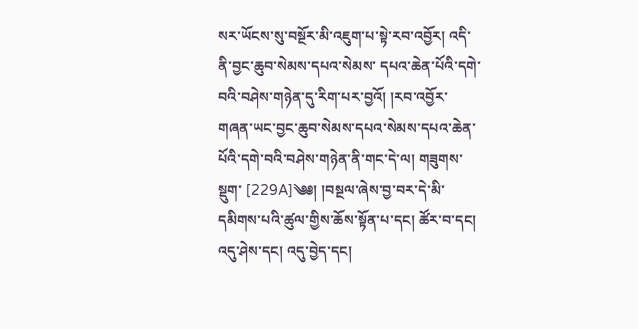སར་ཡོངས་སུ་བསྔོར་མི་འཇུག་པ་སྟེ་རབ་འབྱོར། འདི་ནི་བྱང་ཆུབ་སེམས་དཔའ་སེམས་ དཔའ་ཆེན་པོའི་དགེ་བའི་བཤེས་གཉེན་དུ་རིག་པར་བྱའོ། །རབ་འབྱོར་གཞན་ཡང་བྱང་ཆུབ་སེམས་དཔའ་སེམས་དཔའ་ཆེན་པོའི་དགེ་བའི་བཤེས་གཉེན་ནི་གང་དེ་ལ། གཟུགས་སྡུག་ [229A]༄༅། །བསྔལ་ཞེས་བྱ་བར་དེ་མི་དམིགས་པའི་ཚུལ་གྱིས་ཆོས་སྟོན་པ་དང། ཚོར་བ་དང། འདུ་ཤེས་དང། འདུ་བྱེད་དང།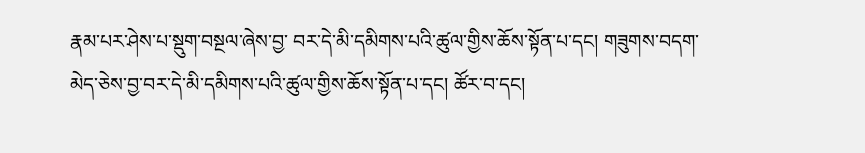རྣམ་པར་ཤེས་པ་སྡུག་བསྔལ་ཞེས་བྱ་ བར་དེ་མི་དམིགས་པའི་ཚུལ་གྱིས་ཆོས་སྟོན་པ་དང། གཟུགས་བདག་མེད་ཅེས་བྱ་བར་དེ་མི་དམིགས་པའི་ཚུལ་གྱིས་ཆོས་སྟོན་པ་དང། ཚོར་བ་དང།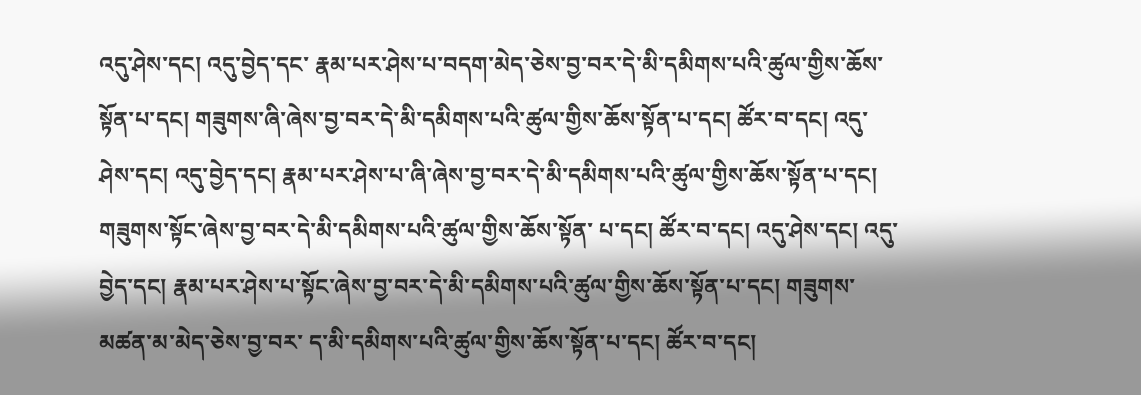འདུ་ཤེས་དང། འདུ་བྱེད་དང་ རྣམ་པར་ཤེས་པ་བདག་མེད་ཅེས་བྱ་བར་དེ་མི་དམིགས་པའི་ཚུལ་གྱིས་ཆོས་སྟོན་པ་དང། གཟུགས་ཞི་ཞེས་བྱ་བར་དེ་མི་དམིགས་པའི་ཚུལ་གྱིས་ཆོས་སྟོན་པ་དང། ཚོར་བ་དང། འདུ་ ཤེས་དང། འདུ་བྱེད་དང། རྣམ་པར་ཤེས་པ་ཞི་ཞེས་བྱ་བར་དེ་མི་དམིགས་པའི་ཚུལ་གྱིས་ཆོས་སྟོན་པ་དང། གཟུགས་སྟོང་ཞེས་བྱ་བར་དེ་མི་དམིགས་པའི་ཚུལ་གྱིས་ཆོས་སྟོན་ པ་དང། ཚོར་བ་དང། འདུ་ཤེས་དང། འདུ་བྱེད་དང། རྣམ་པར་ཤེས་པ་སྟོང་ཞེས་བྱ་བར་དེ་མི་དམིགས་པའི་ཚུལ་གྱིས་ཆོས་སྟོན་པ་དང། གཟུགས་མཚན་མ་མེད་ཅེས་བྱ་བར་ ད་མི་དམིགས་པའི་ཚུལ་གྱིས་ཆོས་སྟོན་པ་དང། ཚོར་བ་དང།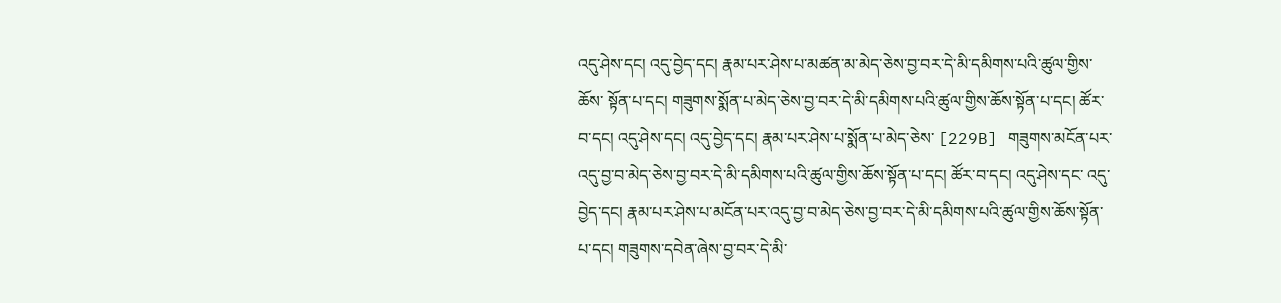འདུ་ཤེས་དང། འདུ་བྱེད་དང། རྣམ་པར་ཤེས་པ་མཚན་མ་མེད་ཅེས་བྱ་བར་དེ་མི་དམིགས་པའི་ཚུལ་གྱིས་ཆོས་ སྟོན་པ་དང། གཟུགས་སྨོན་པ་མེད་ཅེས་བྱ་བར་དེ་མི་དམིགས་པའི་ཚུལ་གྱིས་ཆོས་སྟོན་པ་དང། ཚོར་བ་དང། འདུ་ཤེས་དང། འདུ་བྱེད་དང། རྣམ་པར་ཤེས་པ་སྨོན་པ་མེད་ཅེས་ [229B] གཟུགས་མངོན་པར་འདུ་བྱ་བ་མེད་ཅེས་བྱ་བར་དེ་མི་དམིགས་པའི་ཚུལ་གྱིས་ཆོས་སྟོན་པ་དང། ཚོར་བ་དང། འདུ་ཤེས་དང་ འདུ་བྱེད་དང། རྣམ་པར་ཤེས་པ་མངོན་པར་འདུ་བྱ་བ་མེད་ཅེས་བྱ་བར་དེ་མི་དམིགས་པའི་ཚུལ་གྱིས་ཆོས་སྟོན་པ་དང། གཟུགས་དབེན་ཞེས་བྱ་བར་དེ་མི་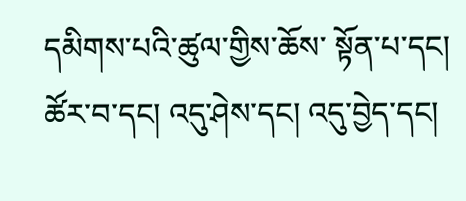དམིགས་པའི་ཚུལ་གྱིས་ཆོས་ སྟོན་པ་དང། ཚོར་བ་དང། འདུ་ཤེས་དང། འདུ་བྱེད་དང།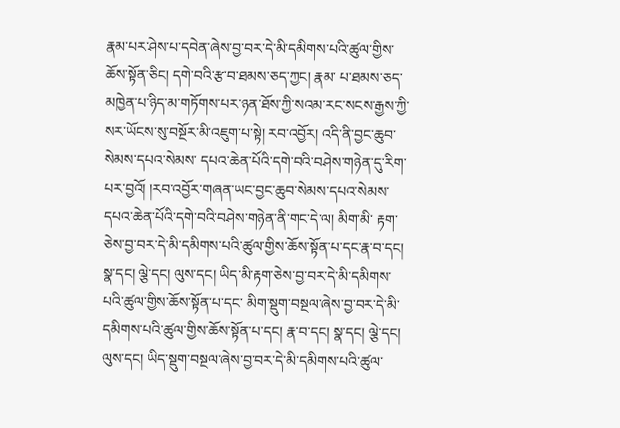རྣམ་པར་ཤེས་པ་དབེན་ཞེས་བྱ་བར་དེ་མི་དམིགས་པའི་ཚུལ་གྱིས་ཆོས་སྟོན་ཅིང། དགེ་བའི་རྩ་བ་ཐམས་ཅད་ཀྱང། རྣམ་ པ་ཐམས་ཅད་མཁྱེན་པ་ཉིད་མ་གཏོགས་པར་ཉན་ཐོས་ཀྱི་སའམ་རང་སངས་རྒྱས་ཀྱི་སར་ཡོངས་སུ་བསྔོར་མི་འཇུག་པ་སྟེ། རབ་འབྱོར། འདི་ནི་བྱང་ཆུབ་སེམས་དཔའ་སེམས་ དཔའ་ཆེན་པོའི་དགེ་བའི་བཤེས་གཉེན་དུ་རིག་པར་བྱའོ། །རབ་འབྱོར་གཞན་ཡང་བྱང་ཆུབ་སེམས་དཔའ་སེམས་དཔའ་ཆེན་པོའི་དགེ་བའི་བཤེས་གཉེན་ནི་གང་དེ་ལ། མིག་མི་ རྟག་ཅེས་བྱ་བར་དེ་མི་དམིགས་པའི་ཚུལ་གྱིས་ཆོས་སྟོན་པ་དང་རྣ་བ་དང། སྣ་དང། ལྕེ་དང། ལུས་དང། ཡིད་མི་རྟག་ཅེས་བྱ་བར་དེ་མི་དམིགས་པའི་ཚུལ་གྱིས་ཆོས་སྟོན་པ་དང་ མིག་སྡུག་བསྔལ་ཞེས་བྱ་བར་དེ་མི་དམིགས་པའི་ཚུལ་གྱིས་ཆོས་སྟོན་པ་དང། རྣ་བ་དང། སྣ་དང། ལྕེ་དང། ལུས་དང། ཡིད་སྡུག་བསྔལ་ཞེས་བྱ་བར་དེ་མི་དམིགས་པའི་ཚུལ་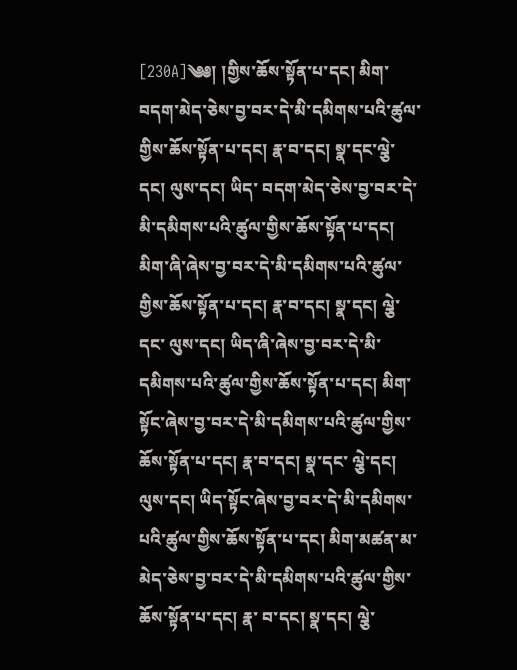[230A]༄༅། །གྱིས་ཆོས་སྟོན་པ་དང། མིག་བདག་མེད་ཅེས་བྱ་བར་དེ་མི་དམིགས་པའི་ཚུལ་གྱིས་ཆོས་སྟོན་པ་དང། རྣ་བ་དང། སྣ་དང་ལྕེ་དང། ལུས་དང། ཡིད་ བདག་མེད་ཅེས་བྱ་བར་དེ་མི་དམིགས་པའི་ཚུལ་གྱིས་ཆོས་སྟོན་པ་དང། མིག་ཞི་ཞེས་བྱ་བར་དེ་མི་དམིགས་པའི་ཚུལ་གྱིས་ཆོས་སྟོན་པ་དང། རྣ་བ་དང། སྣ་དང། ལྕེ་དང་ ལུས་དང། ཡིད་ཞི་ཞེས་བྱ་བར་དེ་མི་དམིགས་པའི་ཚུལ་གྱིས་ཆོས་སྟོན་པ་དང། མིག་སྟོང་ཞེས་བྱ་བར་དེ་མི་དམིགས་པའི་ཚུལ་གྱིས་ཆོས་སྟོན་པ་དང། རྣ་བ་དང། སྣ་དང་ ལྕེ་དང། ལུས་དང། ཡིད་སྟོང་ཞེས་བྱ་བར་དེ་མི་དམིགས་པའི་ཚུལ་གྱིས་ཆོས་སྟོན་པ་དང། མིག་མཚན་མ་མེད་ཅེས་བྱ་བར་དེ་མི་དམིགས་པའི་ཚུལ་གྱིས་ཆོས་སྟོན་པ་དང། རྣ་ བ་དང། སྣ་དང། ལྕེ་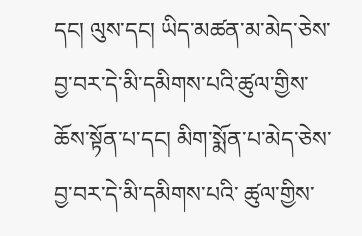དང། ལུས་དང། ཡིད་མཚན་མ་མེད་ཅེས་བྱ་བར་དེ་མི་དམིགས་པའི་ཚུལ་གྱིས་ཆོས་སྟོན་པ་དང། མིག་སྨོན་པ་མེད་ཅེས་བྱ་བར་དེ་མི་དམིགས་པའི་ ཚུལ་གྱིས་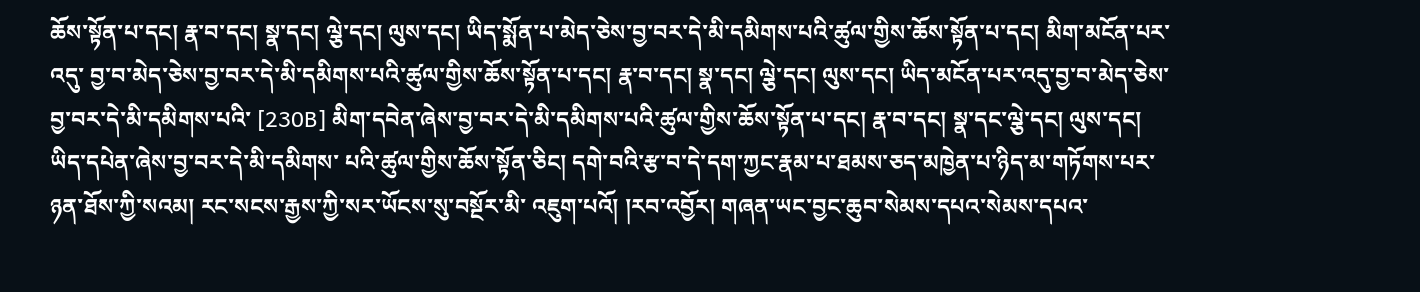ཆོས་སྟོན་པ་དང། རྣ་བ་དང། སྣ་དང། ལྕེ་དང། ལུས་དང། ཡིད་སྨོན་པ་མེད་ཅེས་བྱ་བར་དེ་མི་དམིགས་པའི་ཚུལ་གྱིས་ཆོས་སྟོན་པ་དང། མིག་མངོན་པར་འདུ་ བྱ་བ་མེད་ཅེས་བྱ་བར་དེ་མི་དམིགས་པའི་ཚུལ་གྱིས་ཆོས་སྟོན་པ་དང། རྣ་བ་དང། སྣ་དང། ལྕེ་དང། ལུས་དང། ཡིད་མངོན་པར་འདུ་བྱ་བ་མེད་ཅེས་བྱ་བར་དེ་མི་དམིགས་པའི་ [230B] མིག་དབེན་ཞེས་བྱ་བར་དེ་མི་དམིགས་པའི་ཚུལ་གྱིས་ཆོས་སྟོན་པ་དང། རྣ་བ་དང། སྣ་དང་ལྕེ་དང། ལུས་དང། ཡིད་དཔེན་ཞེས་བྱ་བར་དེ་མི་དམིགས་ པའི་ཚུལ་གྱིས་ཆོས་སྟོན་ཅིང། དགེ་བའི་རྩ་བ་དེ་དག་ཀྱང་རྣམ་པ་ཐམས་ཅད་མཁྱེན་པ་ཉིད་མ་གཏོགས་པར་ཉན་ཐོས་ཀྱི་སའམ། རང་སངས་རྒྱས་ཀྱི་སར་ཡོངས་སུ་བསྔོར་མི་ འཇུག་པའོ། །རབ་འབྱོར། གཞན་ཡང་བྱང་ཆུབ་སེམས་དཔའ་སེམས་དཔའ་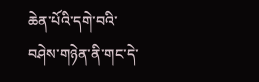ཆེན་པོའི་དགེ་བའི་བཤེས་གཉེན་ནི་གང་དེ་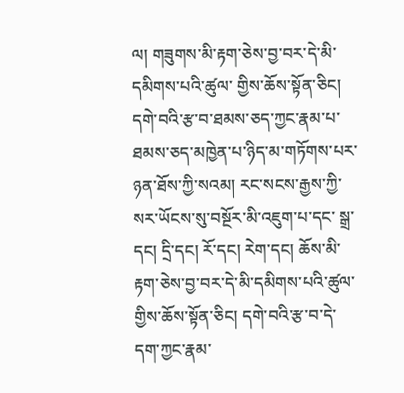ལ། གཟུགས་མི་རྟག་ཅེས་བྱ་བར་དེ་མི་དམིགས་པའི་ཚུལ་ གྱིས་ཆོས་སྟོན་ཅིང། དགེ་བའི་རྩ་བ་ཐམས་ཅད་ཀྱང་རྣམ་པ་ཐམས་ཅད་མཁྱེན་པ་ཉིད་མ་གཏོགས་པར་ཉན་ཐོས་ཀྱི་སའམ། རང་སངས་རྒྱས་ཀྱི་སར་ཡོངས་སུ་བསྔོར་མི་འཇུག་པ་དང་ སྒྲ་དང། དྲི་དང། རོ་དང། རེག་དང། ཆོས་མི་རྟག་ཅེས་བྱ་བར་དེ་མི་དམིགས་པའི་ཚུལ་གྱིས་ཆོས་སྟོན་ཅིང། དགེ་བའི་རྩ་བ་དེ་དག་ཀྱང་རྣམ་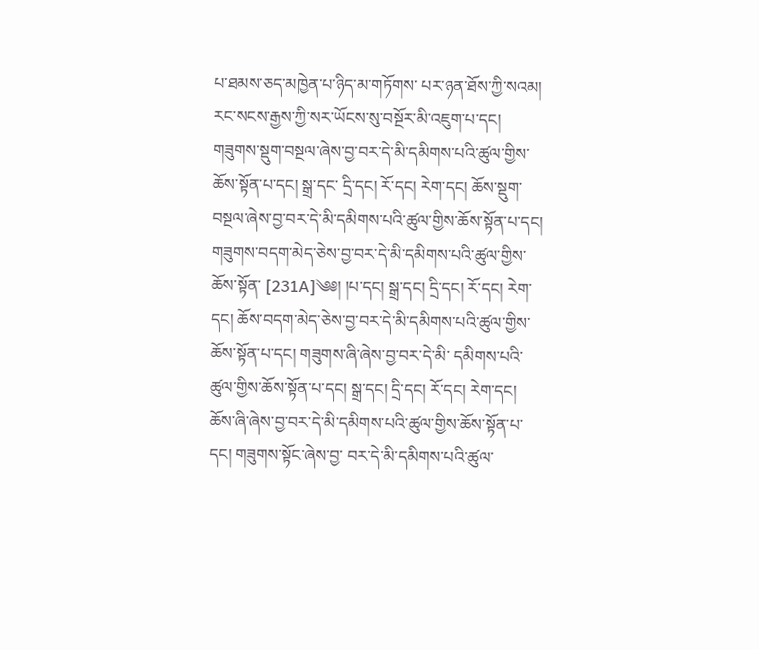པ་ཐམས་ཅད་མཁྱེན་པ་ཉིད་མ་གཏོགས་ པར་ཉན་ཐོས་ཀྱི་སའམ། རང་སངས་རྒྱས་ཀྱི་སར་ཡོངས་སུ་བསྔོར་མི་འཇུག་པ་དང། གཟུགས་སྡུག་བསྔལ་ཞེས་བྱ་བར་དེ་མི་དམིགས་པའི་ཚུལ་གྱིས་ཆོས་སྟོན་པ་དང། སྒྲ་དང་ དྲི་དང། རོ་དང། རེག་དང། ཆོས་སྡུག་བསྔལ་ཞེས་བྱ་བར་དེ་མི་དམིགས་པའི་ཚུལ་གྱིས་ཆོས་སྟོན་པ་དང། གཟུགས་བདག་མེད་ཅེས་བྱ་བར་དེ་མི་དམིགས་པའི་ཚུལ་གྱིས་ཆོས་སྟོན་ [231A]༄༅། །པ་དང། སྒྲ་དང། དྲི་དང། རོ་དང། རེག་དང། ཆོས་བདག་མེད་ཅེས་བྱ་བར་དེ་མི་དམིགས་པའི་ཚུལ་གྱིས་ཆོས་སྟོན་པ་དང། གཟུགས་ཞི་ཞེས་བྱ་བར་དེ་མི་ དམིགས་པའི་ཚུལ་གྱིས་ཆོས་སྟོན་པ་དང། སྒྲ་དང། དྲི་དང། རོ་དང། རེག་དང། ཆོས་ཞི་ཞེས་བྱ་བར་དེ་མི་དམིགས་པའི་ཚུལ་གྱིས་ཆོས་སྟོན་པ་དང། གཟུགས་སྟོང་ཞེས་བྱ་ བར་དེ་མི་དམིགས་པའི་ཚུལ་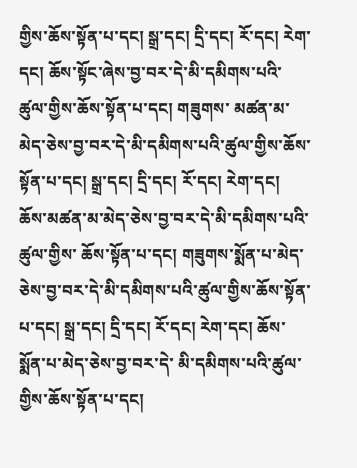གྱིས་ཆོས་སྟོན་པ་དང། སྒྲ་དང། དྲི་དང། རོ་དང། རེག་དང། ཆོས་སྟོང་ཞེས་བྱ་བར་དེ་མི་དམིགས་པའི་ཚུལ་གྱིས་ཆོས་སྟོན་པ་དང། གཟུགས་ མཚན་མ་མེད་ཅེས་བྱ་བར་དེ་མི་དམིགས་པའི་ཚུལ་གྱིས་ཆོས་སྟོན་པ་དང། སྒྲ་དང། དྲི་དང། རོ་དང། རེག་དང། ཆོས་མཚན་མ་མེད་ཅེས་བྱ་བར་དེ་མི་དམིགས་པའི་ཚུལ་གྱིས་ ཆོས་སྟོན་པ་དང། གཟུགས་སྨོན་པ་མེད་ཅེས་བྱ་བར་དེ་མི་དམིགས་པའི་ཚུལ་གྱིས་ཆོས་སྟོན་པ་དང། སྒྲ་དང། དྲི་དང། རོ་དང། རེག་དང། ཆོས་སྨོན་པ་མེད་ཅེས་བྱ་བར་དེ་ མི་དམིགས་པའི་ཚུལ་གྱིས་ཆོས་སྟོན་པ་དང།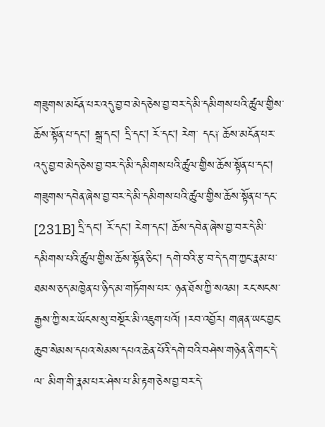གཟུགས་མངོན་པར་འདུ་བྱ་བ་མེད་ཅེས་བྱ་བར་དེ་མི་དམིགས་པའི་ཚུལ་གྱིས་ཆོས་སྟོན་པ་དང། སྒྲ་དང། དྲི་དང། རོ་དང། རེག་ དང༑ ཆོས་མངོན་པར་འདུ་བྱ་བ་མེད་ཅེས་བྱ་བར་དེ་མི་དམིགས་པའི་ཚུལ་གྱིས་ཆོས་སྟོན་པ་དང། གཟུགས་དབེན་ཞེས་བྱ་བར་དེ་མི་དམིགས་པའི་ཚུལ་གྱིས་ཆོས་སྟོན་པ་དང་ [231B] དྲི་དང། རོ་དང། རེག་དང། ཆོས་དབེན་ཞེས་བྱ་བར་དེ་མི་དམིགས་པའི་ཚུལ་གྱིས་ཆོས་སྟོན་ཅིང། དགེ་བའི་རྩ་བ་དེ་དག་ཀྱང་རྣམ་པ་ཐམས་ཅད་མཁྱེན་པ་ཉིད་མ་གཏོགས་པར་ ཉན་ཐོས་ཀྱི་སའམ། རང་སངས་རྒྱས་ཀྱི་སར་ཡོངས་སུ་བསྔོར་མི་འཇུག་པའོ། །རབ་འབྱོར། གཞན་ཡང་བྱང་ཆུབ་སེམས་དཔའ་སེམས་དཔའ་ཆེན་པོའི་དགེ་བའི་བཤེས་གཉེན་ནི་གང་དེ་ལ་ མིག་གི་རྣམ་པར་ཤེས་པ་མི་རྟག་ཅེས་བྱ་བར་དེ་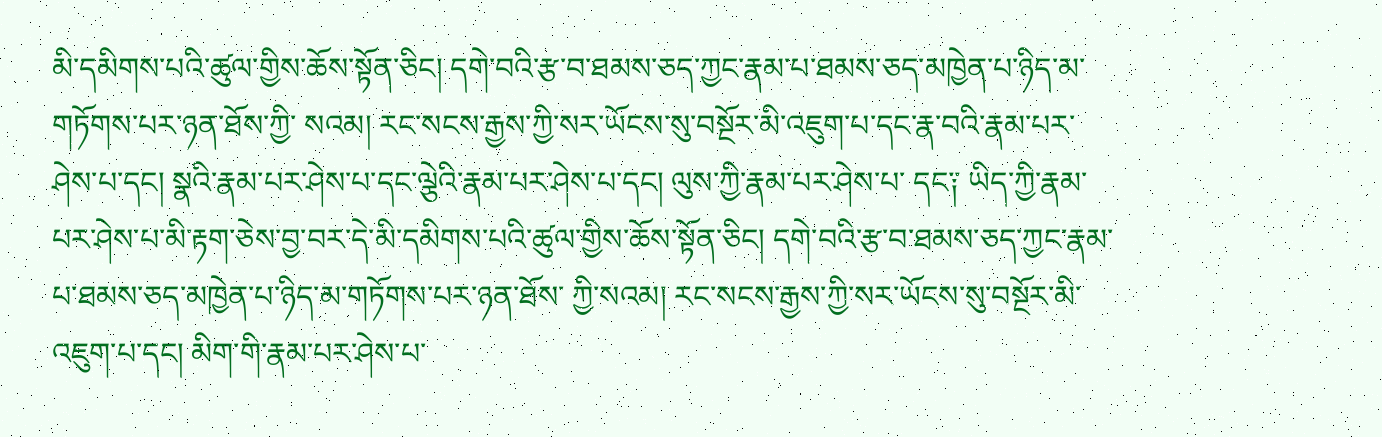མི་དམིགས་པའི་ཚུལ་གྱིས་ཆོས་སྟོན་ཅིང། དགེ་བའི་རྩ་བ་ཐམས་ཅད་ཀྱང་རྣམ་པ་ཐམས་ཅད་མཁྱེན་པ་ཉིད་མ་གཏོགས་པར་ཉན་ཐོས་ཀྱི་ སའམ། རང་སངས་རྒྱས་ཀྱི་སར་ཡོངས་སུ་བསྔོར་མི་འཇུག་པ་དང་རྣ་བའི་རྣམ་པར་ཤེས་པ་དང། སྣའི་རྣམ་པར་ཤེས་པ་དང་ལྕེའི་རྣམ་པར་ཤེས་པ་དང། ལུས་ཀྱི་རྣམ་པར་ཤེས་པ་ དང༑ ཡིད་ཀྱི་རྣམ་པར་ཤེས་པ་མི་རྟག་ཅེས་བྱ་བར་དེ་མི་དམིགས་པའི་ཚུལ་གྱིས་ཆོས་སྟོན་ཅིང། དགེ་བའི་རྩ་བ་ཐམས་ཅད་ཀྱང་རྣམ་པ་ཐམས་ཅད་མཁྱེན་པ་ཉིད་མ་གཏོགས་པར་ཉན་ཐོས་ ཀྱི་སའམ། རང་སངས་རྒྱས་ཀྱི་སར་ཡོངས་སུ་བསྔོར་མི་འཇུག་པ་དང། མིག་གི་རྣམ་པར་ཤེས་པ་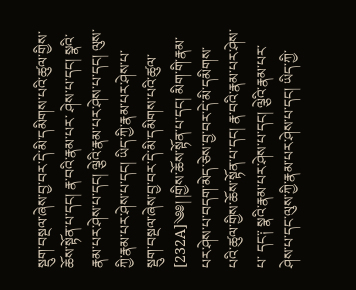སྡུག་བསྔལ་ཞེས་བྱ་བར་དེ་མི་དམིགས་པའི་ཚུལ་གྱིས་ཆོས་སྟོན་པ་དང། རྣ་བའི་རྣམ་པར་ ཤེས་པ་དང། སྣའི་རྣམ་པར་ཤེས་པ་དང། ལྕེའི་རྣམ་པར་ཤེས་པ་དང། ལུས་ཀྱི་རྣམ་པར་ཤེས་པ་དང། ཡིད་ཀྱི་རྣམ་པར་ཤེས་པ་སྡུག་བསྔལ་ཞེས་བྱ་བར་དེ་མི་དམིགས་པའི་ཚུལ་ [232A]༄༅། །གྱིས་ཆོས་སྟོན་པ་དང། མིག་གི་རྣམ་པར་ཤེས་པ་བདག་མེད་ཅེས་བྱ་བར་དེ་མི་དམིགས་པའི་ཚུལ་གྱིས་ཆོས་སྟོན་པ་དང། རྣ་བའི་རྣམ་པར་ཤེས་པ་ དང༑ སྣའི་རྣམ་པར་ཤེས་པ་དང། ལྕེའི་རྣམ་པར་ཤེས་པ་དང་ལུས་ཀྱི་རྣམ་པར་ཤེས་པ་དང། ཡིད་ཀྱི་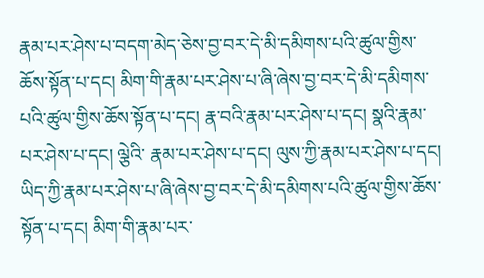རྣམ་པར་ཤེས་པ་བདག་མེད་ཅེས་བྱ་བར་དེ་མི་དམིགས་པའི་ཚུལ་གྱིས་ ཆོས་སྟོན་པ་དང། མིག་གི་རྣམ་པར་ཤེས་པ་ཞི་ཞེས་བྱ་བར་དེ་མི་དམིགས་པའི་ཚུལ་གྱིས་ཆོས་སྟོན་པ་དང། རྣ་བའི་རྣམ་པར་ཤེས་པ་དང། སྣའི་རྣམ་པར་ཤེས་པ་དང། ལྕེའི་ རྣམ་པར་ཤེས་པ་དང། ལུས་ཀྱི་རྣམ་པར་ཤེས་པ་དང། ཡིད་ཀྱི་རྣམ་པར་ཤེས་པ་ཞི་ཞེས་བྱ་བར་དེ་མི་དམིགས་པའི་ཚུལ་གྱིས་ཆོས་སྟོན་པ་དང། མིག་གི་རྣམ་པར་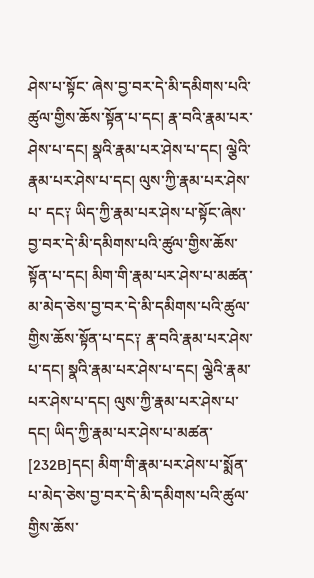ཤེས་པ་སྟོང་ ཞེས་བྱ་བར་དེ་མི་དམིགས་པའི་ཚུལ་གྱིས་ཆོས་སྟོན་པ་དང། རྣ་བའི་རྣམ་པར་ཤེས་པ་དང། སྣའི་རྣམ་པར་ཤེས་པ་དང། ལྕེའི་རྣམ་པར་ཤེས་པ་དང། ལུས་ཀྱི་རྣམ་པར་ཤེས་པ་ དང༑ ཡིད་ཀྱི་རྣམ་པར་ཤེས་པ་སྟོང་ཞེས་བྱ་བར་དེ་མི་དམིགས་པའི་ཚུལ་གྱིས་ཆོས་སྟོན་པ་དང། མིག་གི་རྣམ་པར་ཤེས་པ་མཚན་མ་མེད་ཅེས་བྱ་བར་དེ་མི་དམིགས་པའི་ཚུལ་ གྱིས་ཆོས་སྟོན་པ་དང༑ རྣ་བའི་རྣམ་པར་ཤེས་པ་དང། སྣའི་རྣམ་པར་ཤེས་པ་དང། ལྕེའི་རྣམ་པར་ཤེས་པ་དང། ལུས་ཀྱི་རྣམ་པར་ཤེས་པ་དང། ཡིད་ཀྱི་རྣམ་པར་ཤེས་པ་མཚན་ [232B]དང། མིག་གི་རྣམ་པར་ཤེས་པ་སྨོན་པ་མེད་ཅེས་བྱ་བར་དེ་མི་དམིགས་པའི་ཚུལ་གྱིས་ཆོས་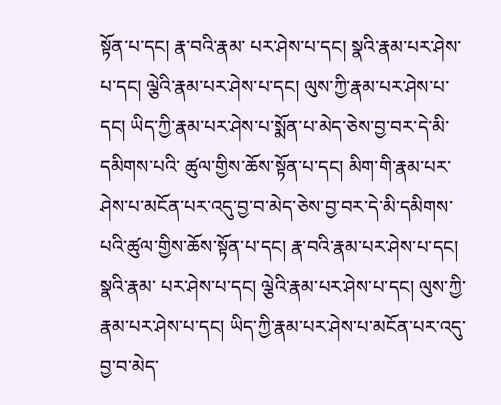སྟོན་པ་དང། རྣ་བའི་རྣམ་ པར་ཤེས་པ་དང། སྣའི་རྣམ་པར་ཤེས་པ་དང། ལྕེའི་རྣམ་པར་ཤེས་པ་དང། ལུས་ཀྱི་རྣམ་པར་ཤེས་པ་དང། ཡིད་ཀྱི་རྣམ་པར་ཤེས་པ་སྨོན་པ་མེད་ཅེས་བྱ་བར་དེ་མི་དམིགས་པའི་ ཚུལ་གྱིས་ཆོས་སྟོན་པ་དང། མིག་གི་རྣམ་པར་ཤེས་པ་མངོན་པར་འདུ་བྱ་བ་མེད་ཅེས་བྱ་བར་དེ་མི་དམིགས་པའི་ཚུལ་གྱིས་ཆོས་སྟོན་པ་དང། རྣ་བའི་རྣམ་པར་ཤེས་པ་དང། སྣའི་རྣམ་ པར་ཤེས་པ་དང། ལྕེའི་རྣམ་པར་ཤེས་པ་དང། ལུས་ཀྱི་རྣམ་པར་ཤེས་པ་དང། ཡིད་ཀྱི་རྣམ་པར་ཤེས་པ་མངོན་པར་འདུ་བྱ་བ་མེད་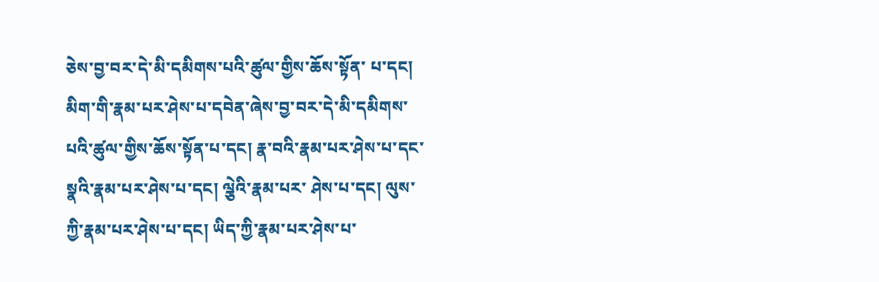ཅེས་བྱ་བར་དེ་མི་དམིགས་པའི་ཚུལ་གྱིས་ཆོས་སྟོན་ པ་དང། མིག་གི་རྣམ་པར་ཤེས་པ་དབེན་ཞེས་བྱ་བར་དེ་མི་དམིགས་པའི་ཚུལ་གྱིས་ཆོས་སྟོན་པ་དང། རྣ་བའི་རྣམ་པར་ཤེས་པ་དང་སྣའི་རྣམ་པར་ཤེས་པ་དང། ལྕེའི་རྣམ་པར་ ཤེས་པ་དང། ལུས་ཀྱི་རྣམ་པར་ཤེས་པ་དང། ཡིད་ཀྱི་རྣམ་པར་ཤེས་པ་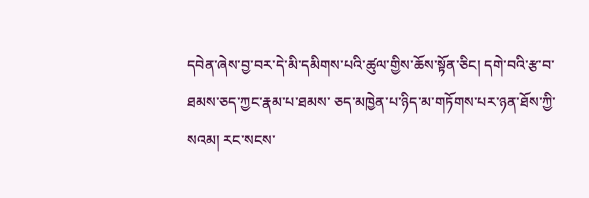དབེན་ཞེས་བྱ་བར་དེ་མི་དམིགས་པའི་ཚུལ་གྱིས་ཆོས་སྟོན་ཅིང། དགེ་བའི་རྩ་བ་ཐམས་ཅད་ཀྱང་རྣམ་པ་ཐམས་ ཅད་མཁྱེན་པ་ཉིད་མ་གཏོགས་པར་ཉན་ཐོས་ཀྱི་སའམ། རང་སངས་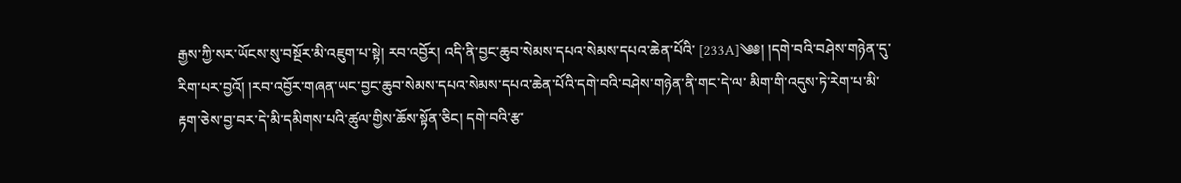རྒྱས་ཀྱི་སར་ཡོངས་སུ་བསྔོར་མི་འཇུག་པ་སྟེ། རབ་འབྱོར། འདི་ནི་བྱང་ཆུབ་སེམས་དཔའ་སེམས་དཔའ་ཆེན་པོའི་ [233A]༄༅། །དགེ་བའི་བཤེས་གཉེན་དུ་རིག་པར་བྱའོ། །རབ་འབྱོར་གཞན་ཡང་བྱང་ཆུབ་སེམས་དཔའ་སེམས་དཔའ་ཆེན་པོའི་དགེ་བའི་བཤེས་གཉེན་ནི་གང་དེ་ལ་ མིག་གི་འདུས་ཏེ་རེག་པ་མི་རྟག་ཅེས་བྱ་བར་དེ་མི་དམིགས་པའི་ཚུལ་གྱིས་ཆོས་སྟོན་ཅིང། དགེ་བའི་རྩ་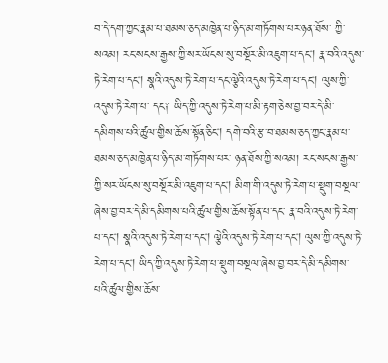བ་དེ་དག་ཀྱང་རྣམ་པ་ཐམས་ཅད་མཁྱེན་པ་ཉིད་མ་གཏོགས་པར་ཉན་ཐོས་ ཀྱི་སའམ། རང་སངས་རྒྱས་ཀྱི་སར་ཡོངས་སུ་བསྔོར་མི་འཇུག་པ་དང། རྣ་བའི་འདུས་ཏེ་རེག་པ་དང། སྣའི་འདུས་ཏེ་རེག་པ་དང་ལྕེའི་འདུས་ཏེ་རེག་པ་དང། ལུས་ཀྱི་འདུས་ཏེ་རེག་པ་ དང༑ ཡིད་ཀྱི་འདུས་ཏེ་རེག་པ་མི་རྟག་ཅེས་བྱ་བར་དེ་མི་དམིགས་པའི་ཚུལ་གྱིས་ཆོས་སྟོན་ཅིང། དགེ་བའི་རྩ་བ་ཐམས་ཅད་ཀྱང་རྣམ་པ་ཐམས་ཅད་མཁྱེན་པ་ཉིད་མ་གཏོགས་པར་ ཉན་ཐོས་ཀྱི་སའམ། རང་སངས་རྒྱས་ཀྱི་སར་ཡོངས་སུ་བསྔོར་མི་འཇུག་པ་དང། མིག་གི་འདུས་ཏེ་རེག་པ་སྡུག་བསྔལ་ཞེས་བྱ་བར་དེ་མི་དམིགས་པའི་ཚུལ་གྱིས་ཆོས་སྟོན་པ་དང་ རྣ་བའི་འདུས་ཏེ་རེག་པ་དང། སྣའི་འདུས་ཏེ་རེག་པ་དང། ལྕེའི་འདུས་ཏེ་རེག་པ་དང། ལུས་ཀྱི་འདུས་ཏེ་རེག་པ་དང། ཡིད་ཀྱི་འདུས་ཏེ་རེག་པ་སྡུག་བསྔལ་ཞེས་བྱ་བར་དེ་མི་དམིགས་ པའི་ཚུལ་གྱིས་ཆོས་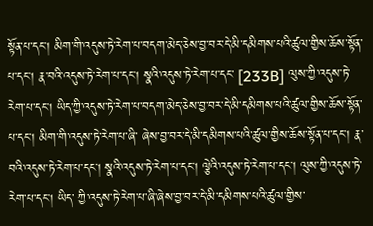སྟོན་པ་དང། མིག་གི་འདུས་ཏེ་རེག་པ་བདག་མེད་ཅེས་བྱ་བར་དེ་མི་དམིགས་པའི་ཚུལ་གྱིས་ཆོས་སྟོན་པ་དང། རྣ་བའི་འདུས་ཏེ་རེག་པ་དང། སྣའི་འདུས་ཏེ་རེག་པ་དང་ [233B] ལུས་ཀྱི་འདུས་ཏེ་རེག་པ་དང། ཡིད་ཀྱི་འདུས་ཏེ་རེག་པ་བདག་མེད་ཅེས་བྱ་བར་དེ་མི་དམིགས་པའི་ཚུལ་གྱིས་ཆོས་སྟོན་པ་དང། མིག་གི་འདུས་ཏེ་རེག་པ་ཞི་ ཞེས་བྱ་བར་དེ་མི་དམིགས་པའི་ཚུལ་གྱིས་ཆོས་སྟོན་པ་དང། རྣ་བའི་འདུས་ཏེ་རེག་པ་དང། སྣའི་འདུས་ཏེ་རེག་པ་དང། ལྕེའི་འདུས་ཏེ་རེག་པ་དང། ལུས་ཀྱི་འདུས་ཏེ་རེག་པ་དང། ཡིད་ ཀྱི་འདུས་ཏེ་རེག་པ་ཞི་ཞེས་བྱ་བར་དེ་མི་དམིགས་པའི་ཚུལ་གྱིས་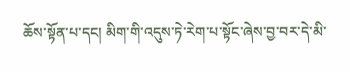ཆོས་སྟོན་པ་དང། མིག་གི་འདུས་ཏེ་རེག་པ་སྟོང་ཞེས་བྱ་བར་དེ་མི་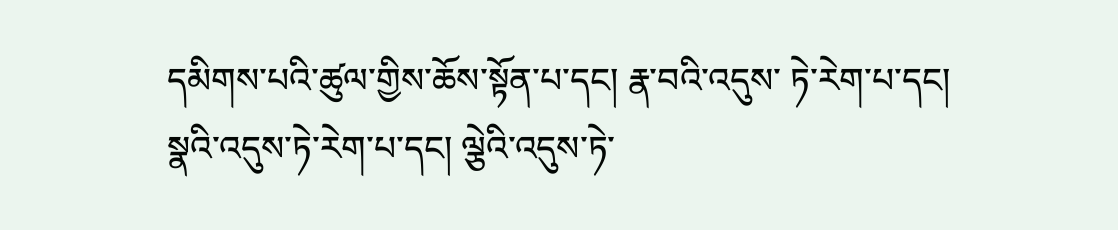དམིགས་པའི་ཚུལ་གྱིས་ཆོས་སྟོན་པ་དང། རྣ་བའི་འདུས་ ཏེ་རེག་པ་དང། སྣའི་འདུས་ཏེ་རེག་པ་དང། ལྕེའི་འདུས་ཏེ་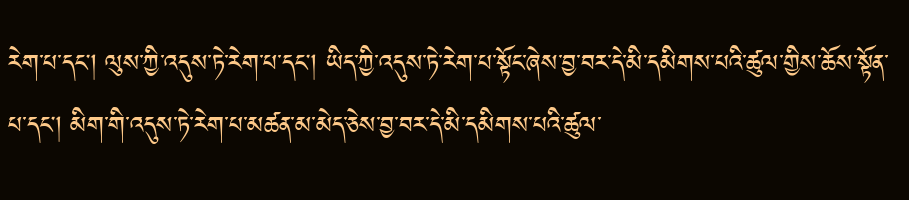རེག་པ་དང། ལུས་ཀྱི་འདུས་ཏེ་རེག་པ་དང། ཡིད་ཀྱི་འདུས་ཏེ་རེག་པ་སྟོང་ཞེས་བྱ་བར་དེ་མི་དམིགས་པའི་ཚུལ་གྱིས་ཆོས་སྟོན་ པ་དང། མིག་གི་འདུས་ཏེ་རེག་པ་མཚན་མ་མེད་ཅེས་བྱ་བར་དེ་མི་དམིགས་པའི་ཚུལ་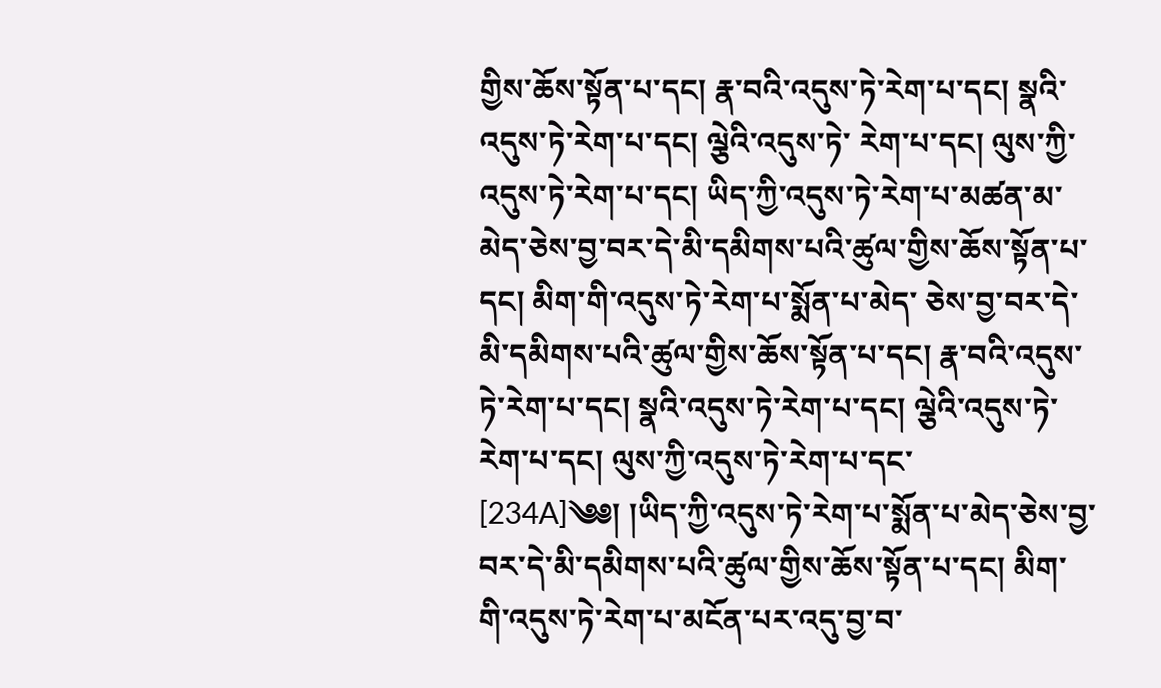གྱིས་ཆོས་སྟོན་པ་དང། རྣ་བའི་འདུས་ཏེ་རེག་པ་དང། སྣའི་འདུས་ཏེ་རེག་པ་དང། ལྕེའི་འདུས་ཏེ་ རེག་པ་དང། ལུས་ཀྱི་འདུས་ཏེ་རེག་པ་དང། ཡིད་ཀྱི་འདུས་ཏེ་རེག་པ་མཚན་མ་མེད་ཅེས་བྱ་བར་དེ་མི་དམིགས་པའི་ཚུལ་གྱིས་ཆོས་སྟོན་པ་དང། མིག་གི་འདུས་ཏེ་རེག་པ་སྨོན་པ་མེད་ ཅེས་བྱ་བར་དེ་མི་དམིགས་པའི་ཚུལ་གྱིས་ཆོས་སྟོན་པ་དང། རྣ་བའི་འདུས་ཏེ་རེག་པ་དང། སྣའི་འདུས་ཏེ་རེག་པ་དང། ལྕེའི་འདུས་ཏེ་རེག་པ་དང། ལུས་ཀྱི་འདུས་ཏེ་རེག་པ་དང་ [234A]༄༅། །ཡིད་ཀྱི་འདུས་ཏེ་རེག་པ་སྨོན་པ་མེད་ཅེས་བྱ་བར་དེ་མི་དམིགས་པའི་ཚུལ་གྱིས་ཆོས་སྟོན་པ་དང། མིག་གི་འདུས་ཏེ་རེག་པ་མངོན་པར་འདུ་བྱ་བ་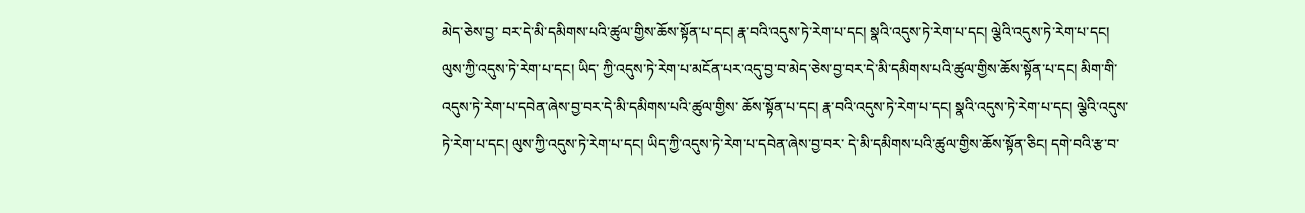མེད་ཅེས་བྱ་ བར་དེ་མི་དམིགས་པའི་ཚུལ་གྱིས་ཆོས་སྟོན་པ་དང། རྣ་བའི་འདུས་ཏེ་རེག་པ་དང། སྣའི་འདུས་ཏེ་རེག་པ་དང། ལྕེའི་འདུས་ཏེ་རེག་པ་དང། ལུས་ཀྱི་འདུས་ཏེ་རེག་པ་དང། ཡིད་ ཀྱི་འདུས་ཏེ་རེག་པ་མངོན་པར་འདུ་བྱ་བ་མེད་ཅེས་བྱ་བར་དེ་མི་དམིགས་པའི་ཚུལ་གྱིས་ཆོས་སྟོན་པ་དང། མིག་གི་འདུས་ཏེ་རེག་པ་དབེན་ཞེས་བྱ་བར་དེ་མི་དམིགས་པའི་ཚུལ་གྱིས་ ཆོས་སྟོན་པ་དང། རྣ་བའི་འདུས་ཏེ་རེག་པ་དང། སྣའི་འདུས་ཏེ་རེག་པ་དང། ལྕེའི་འདུས་ཏེ་རེག་པ་དང། ལུས་ཀྱི་འདུས་ཏེ་རེག་པ་དང། ཡིད་ཀྱི་འདུས་ཏེ་རེག་པ་དབེན་ཞེས་བྱ་བར་ དེ་མི་དམིགས་པའི་ཚུལ་གྱིས་ཆོས་སྟོན་ཅིང། དགེ་བའི་རྩ་བ་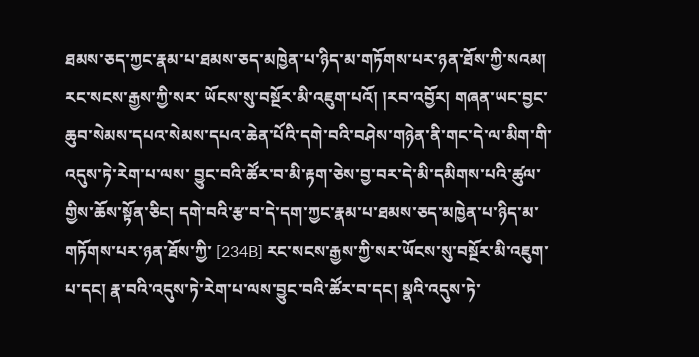ཐམས་ཅད་ཀྱང་རྣམ་པ་ཐམས་ཅད་མཁྱེན་པ་ཉིད་མ་གཏོགས་པར་ཉན་ཐོས་ཀྱི་སའམ། རང་སངས་རྒྱས་ཀྱི་སར་ ཡོངས་སུ་བསྔོར་མི་འཇུག་པའོ། །རབ་འབྱོར། གཞན་ཡང་བྱང་ཆུབ་སེམས་དཔའ་སེམས་དཔའ་ཆེན་པོའི་དགེ་བའི་བཤེས་གཉེན་ནི་གང་དེ་ལ་མིག་གི་འདུས་ཏེ་རེག་པ་ལས་ བྱུང་བའི་ཚོར་བ་མི་རྟག་ཅེས་བྱ་བར་དེ་མི་དམིགས་པའི་ཚུལ་གྱིས་ཆོས་སྟོན་ཅིང། དགེ་བའི་རྩ་བ་དེ་དག་ཀྱང་རྣམ་པ་ཐམས་ཅད་མཁྱེན་པ་ཉིད་མ་གཏོགས་པར་ཉན་ཐོས་ཀྱི་ [234B] རང་སངས་རྒྱས་ཀྱི་སར་ཡོངས་སུ་བསྔོར་མི་འཇུག་པ་དང། རྣ་བའི་འདུས་ཏེ་རེག་པ་ལས་བྱུང་བའི་ཚོར་བ་དང། སྣའི་འདུས་ཏེ་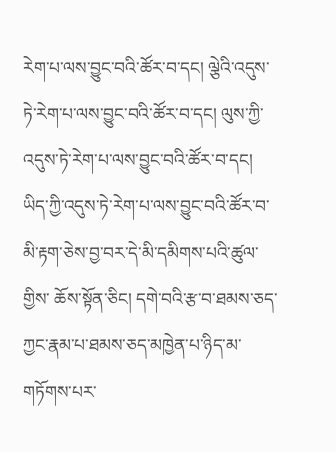རེག་པ་ལས་བྱུང་བའི་ཚོར་བ་དང། ལྕེའི་འདུས་ ཏེ་རེག་པ་ལས་བྱུང་བའི་ཚོར་བ་དང། ལུས་ཀྱི་འདུས་ཏེ་རེག་པ་ལས་བྱུང་བའི་ཚོར་བ་དང། ཡིད་ཀྱི་འདུས་ཏེ་རེག་པ་ལས་བྱུང་བའི་ཚོར་བ་མི་རྟག་ཅེས་བྱ་བར་དེ་མི་དམིགས་པའི་ཚུལ་གྱིས་ ཆོས་སྟོན་ཅིང། དགེ་བའི་རྩ་བ་ཐམས་ཅད་ཀྱང་རྣམ་པ་ཐམས་ཅད་མཁྱེན་པ་ཉིད་མ་གཏོགས་པར་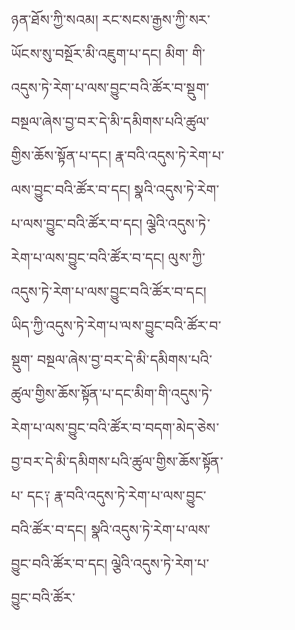ཉན་ཐོས་ཀྱི་སའམ། རང་སངས་རྒྱས་ཀྱི་སར་ཡོངས་སུ་བསྔོར་མི་འཇུག་པ་དང། མིག་ གི་འདུས་ཏེ་རེག་པ་ལས་བྱུང་བའི་ཚོར་བ་སྡུག་བསྔལ་ཞེས་བྱ་བར་དེ་མི་དམིགས་པའི་ཚུལ་གྱིས་ཆོས་སྟོན་པ་དང། རྣ་བའི་འདུས་ཏེ་རེག་པ་ལས་བྱུང་བའི་ཚོར་བ་དང། སྣའི་འདུས་ཏེ་རེག་ པ་ལས་བྱུང་བའི་ཚོར་བ་དང། ལྕེའི་འདུས་ཏེ་རེག་པ་ལས་བྱུང་བའི་ཚོར་བ་དང། ལུས་ཀྱི་འདུས་ཏེ་རེག་པ་ལས་བྱུང་བའི་ཚོར་བ་དང། ཡིད་ཀྱི་འདུས་ཏེ་རེག་པ་ལས་བྱུང་བའི་ཚོར་བ་སྡུག་ བསྔལ་ཞེས་བྱ་བར་དེ་མི་དམིགས་པའི་ཚུལ་གྱིས་ཆོས་སྟོན་པ་དང་མིག་གི་འདུས་ཏེ་རེག་པ་ལས་བྱུང་བའི་ཚོར་བ་བདག་མེད་ཅེས་བྱ་བར་དེ་མི་དམིགས་པའི་ཚུལ་གྱིས་ཆོས་སྟོན་པ་ དང༑ རྣ་བའི་འདུས་ཏེ་རེག་པ་ལས་བྱུང་བའི་ཚོར་བ་དང། སྣའི་འདུས་ཏེ་རེག་པ་ལས་བྱུང་བའི་ཚོར་བ་དང། ལྕེའི་འདུས་ཏེ་རེག་པ་བྱུང་བའི་ཚོར་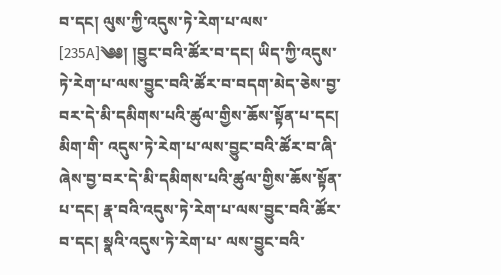བ་དང། ལུས་ཀྱི་འདུས་ཏེ་རེག་པ་ལས་ [235A]༄༅། །བྱུང་བའི་ཚོར་བ་དང། ཡིད་ཀྱི་འདུས་ཏེ་རེག་པ་ལས་བྱུང་བའི་ཚོར་བ་བདག་མེད་ཅེས་བྱ་བར་དེ་མི་དམིགས་པའི་ཚུལ་གྱིས་ཆོས་སྟོན་པ་དང། མིག་གི་ འདུས་ཏེ་རེག་པ་ལས་བྱུང་བའི་ཚོར་བ་ཞི་ཞེས་བྱ་བར་དེ་མི་དམིགས་པའི་ཚུལ་གྱིས་ཆོས་སྟོན་པ་དང། རྣ་བའི་འདུས་ཏེ་རེག་པ་ལས་བྱུང་བའི་ཚོར་བ་དང། སྣའི་འདུས་ཏེ་རེག་པ་ ལས་བྱུང་བའི་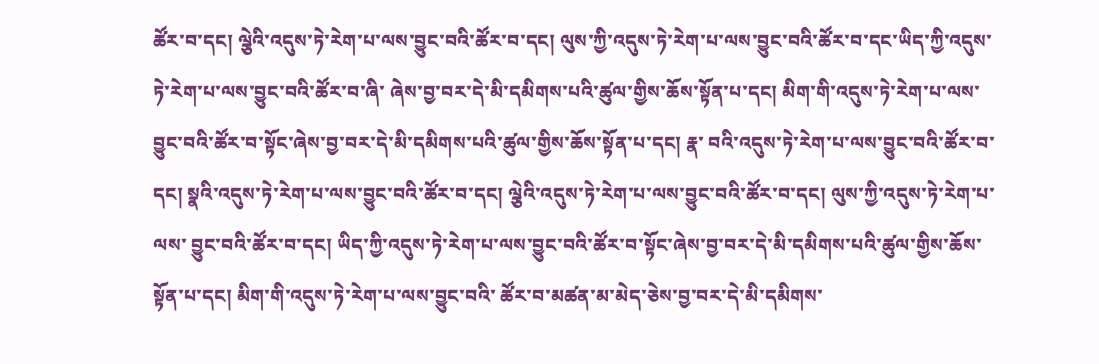ཚོར་བ་དང། ལྕེའི་འདུས་ཏེ་རེག་པ་ལས་བྱུང་བའི་ཚོར་བ་དང། ལུས་ཀྱི་འདུས་ཏེ་རེག་པ་ལས་བྱུང་བའི་ཚོར་བ་དང་ཡིད་ཀྱི་འདུས་ཏེ་རེག་པ་ལས་བྱུང་བའི་ཚོར་བ་ཞི་ ཞེས་བྱ་བར་དེ་མི་དམིགས་པའི་ཚུལ་གྱིས་ཆོས་སྟོན་པ་དང། མིག་གི་འདུས་ཏེ་རེག་པ་ལས་བྱུང་བའི་ཚོར་བ་སྟོང་ཞེས་བྱ་བར་དེ་མི་དམིགས་པའི་ཚུལ་གྱིས་ཆོས་སྟོན་པ་དང། རྣ་ བའི་འདུས་ཏེ་རེག་པ་ལས་བྱུང་བའི་ཚོར་བ་དང། སྣའི་འདུས་ཏེ་རེག་པ་ལས་བྱུང་བའི་ཚོར་བ་དང། ལྕེའི་འདུས་ཏེ་རེག་པ་ལས་བྱུང་བའི་ཚོར་བ་དང། ལུས་ཀྱི་འདུས་ཏེ་རེག་པ་ལས་ བྱུང་བའི་ཚོར་བ་དང། ཡིད་ཀྱི་འདུས་ཏེ་རེག་པ་ལས་བྱུང་བའི་ཚོར་བ་སྟོང་ཞེས་བྱ་བར་དེ་མི་དམིགས་པའི་ཚུལ་གྱིས་ཆོས་སྟོན་པ་དང། མིག་གི་འདུས་ཏེ་རེག་པ་ལས་བྱུང་བའི་ ཚོར་བ་མཚན་མ་མེད་ཅེས་བྱ་བར་དེ་མི་དམིགས་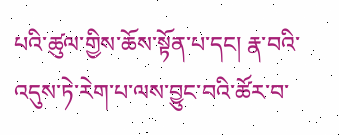པའི་ཚུལ་གྱིས་ཆོས་སྟོན་པ་དང། རྣ་བའི་འདུས་ཏེ་རེག་པ་ལས་བྱུང་བའི་ཚོར་བ་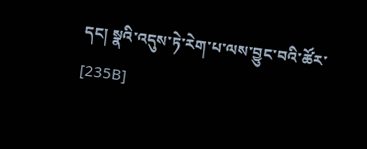དང། སྣའི་འདུས་ཏེ་རེག་པ་ལས་བྱུང་བའི་ཚོར་ [235B]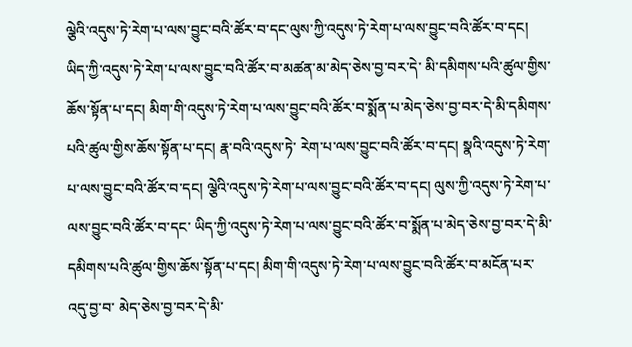ལྕེའི་འདུས་ཏེ་རེག་པ་ལས་བྱུང་བའི་ཚོར་བ་དང་ལུས་ཀྱི་འདུས་ཏེ་རེག་པ་ལས་བྱུང་བའི་ཚོར་བ་དང། ཡིད་ཀྱི་འདུས་ཏེ་རེག་པ་ལས་བྱུང་བའི་ཚོར་བ་མཚན་མ་མེད་ཅེས་བྱ་བར་དེ་ མི་དམིགས་པའི་ཚུལ་གྱིས་ཆོས་སྟོན་པ་དང། མིག་གི་འདུས་ཏེ་རེག་པ་ལས་བྱུང་བའི་ཚོར་བ་སྨོན་པ་མེད་ཅེས་བྱ་བར་དེ་མི་དམིགས་པའི་ཚུལ་གྱིས་ཆོས་སྟོན་པ་དང། རྣ་བའི་འདུས་ཏེ་ རེག་པ་ལས་བྱུང་བའི་ཚོར་བ་དང། སྣའི་འདུས་ཏེ་རེག་པ་ལས་བྱུང་བའི་ཚོར་བ་དང། ལྕེའི་འདུས་ཏེ་རེག་པ་ལས་བྱུང་བའི་ཚོར་བ་དང། ལུས་ཀྱི་འདུས་ཏེ་རེག་པ་ལས་བྱུང་བའི་ཚོར་བ་དང་ ཡིད་ཀྱི་འདུས་ཏེ་རེག་པ་ལས་བྱུང་བའི་ཚོར་བ་སྨོན་པ་མེད་ཅེས་བྱ་བར་དེ་མི་དམིགས་པའི་ཚུལ་གྱིས་ཆོས་སྟོན་པ་དང། མིག་གི་འདུས་ཏེ་རེག་པ་ལས་བྱུང་བའི་ཚོར་བ་མངོན་པར་འདུ་བྱ་བ་ མེད་ཅེས་བྱ་བར་དེ་མི་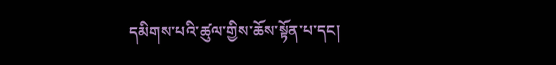དམིགས་པའི་ཚུལ་གྱིས་ཆོས་སྟོན་པ་དང།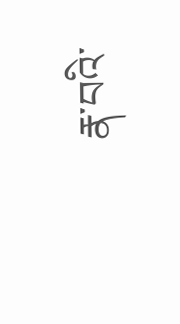རྣ་བའི་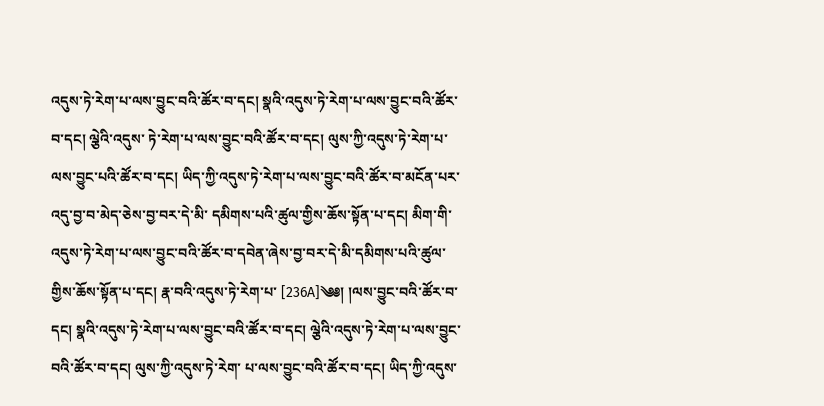འདུས་ཏེ་རེག་པ་ལས་བྱུང་བའི་ཚོར་བ་དང། སྣའི་འདུས་ཏེ་རེག་པ་ལས་བྱུང་བའི་ཚོར་བ་དང། ལྕེའི་འདུས་ ཏེ་རེག་པ་ལས་བྱུང་བའི་ཚོར་བ་དང། ལུས་ཀྱི་འདུས་ཏེ་རེག་པ་ལས་བྱུང་པའི་ཚོར་བ་དང། ཡིད་ཀྱི་འདུས་ཏེ་རེག་པ་ལས་བྱུང་བའི་ཚོར་བ་མངོན་པར་འདུ་བྱ་བ་མེད་ཅེས་བྱ་བར་དེ་མི་ དམིགས་པའི་ཚུལ་གྱིས་ཆོས་སྟོན་པ་དང། མིག་གི་འདུས་ཏེ་རེག་པ་ལས་བྱུང་བའི་ཚོར་བ་དབེན་ཞེས་བྱ་བར་དེ་མི་དམིགས་པའི་ཚུལ་གྱིས་ཆོས་སྟོན་པ་དང། རྣ་བའི་འདུས་ཏེ་རེག་པ་ [236A]༄༅། །ལས་བྱུང་བའི་ཚོར་བ་དང། སྣའི་འདུས་ཏེ་རེག་པ་ལས་བྱུང་བའི་ཚོར་བ་དང། ལྕེའི་འདུས་ཏེ་རེག་པ་ལས་བྱུང་བའི་ཚོར་བ་དང། ལུས་ཀྱི་འདུས་ཏེ་རེག་ པ་ལས་བྱུང་བའི་ཚོར་བ་དང། ཡིད་ཀྱི་འདུས་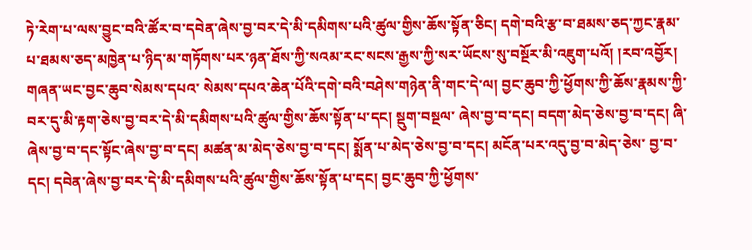ཏེ་རེག་པ་ལས་བྱུང་བའི་ཚོར་བ་དབེན་ཞེས་བྱ་བར་དེ་མི་དམིགས་པའི་ཚུལ་གྱིས་ཆོས་སྟོན་ཅིང། དགེ་བའི་རྩ་བ་ཐམས་ཅད་ཀྱང་རྣམ་ པ་ཐམས་ཅད་མཁྱེན་པ་ཉིད་མ་གཏོགས་པར་ཉན་ཐོས་ཀྱི་སའམ་རང་སངས་རྒྱས་ཀྱི་སར་ཡོངས་སུ་བསྔོར་མི་འཇུག་པའོ། །རབ་འབྱོར། གཞན་ཡང་བྱང་ཆུབ་སེམས་དཔའ་ སེམས་དཔའ་ཆེན་པོའི་དགེ་བའི་བཤེས་གཉེན་ནི་གང་དེ་ལ། བྱང་ཆུབ་ཀྱི་ཕྱོགས་ཀྱི་ཆོས་རྣམས་ཀྱི་བར་དུ་མི་རྟག་ཅེས་བྱ་བར་དེ་མི་དམིགས་པའི་ཚུལ་གྱིས་ཆོས་སྟོན་པ་དང། སྡུག་བསྔལ་ ཞེས་བྱ་བ་དང། བདག་མེད་ཅེས་བྱ་བ་དང། ཞི་ཞེས་བྱ་བ་དང་སྟོང་ཞེས་བྱ་བ་དང། མཚན་མ་མེད་ཅེས་བྱ་བ་དང། སྨོན་པ་མེད་ཅེས་བྱ་བ་དང། མངོན་པར་འདུ་བྱ་བ་མེད་ཅེས་ བྱ་བ་དང། དབེན་ཞེས་བྱ་བར་དེ་མི་དམིགས་པའི་ཚུལ་གྱིས་ཆོས་སྟོན་པ་དང། བྱང་ཆུབ་ཀྱི་ཕྱོགས་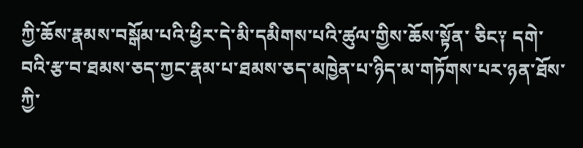ཀྱི་ཆོས་རྣམས་བསྒོམ་པའི་ཕྱིར་དེ་མི་དམིགས་པའི་ཚུལ་གྱིས་ཆོས་སྟོན་ ཅིང༑ དགེ་བའི་རྩ་བ་ཐམས་ཅད་ཀྱང་རྣམ་པ་ཐམས་ཅད་མཁྱེན་པ་ཉིད་མ་གཏོགས་པར་ཉན་ཐོས་ཀྱི་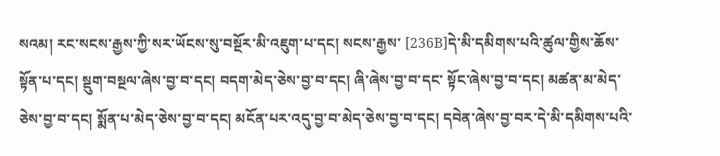སའམ། རང་སངས་རྒྱས་ཀྱི་སར་ཡོངས་སུ་བསྔོར་མི་འཇུག་པ་དང། སངས་རྒྱས་ [236B]དེ་མི་དམིགས་པའི་ཚུལ་གྱིས་ཆོས་སྟོན་པ་དང། སྡུག་བསྔལ་ཞེས་བྱ་བ་དང། བདག་མེད་ཅེས་བྱ་བ་དང། ཞི་ཞེས་བྱ་བ་དང་ སྟོང་ཞེས་བྱ་བ་དང། མཚན་མ་མེད་ཅེས་བྱ་བ་དང། སྨོན་པ་མེད་ཅེས་བྱ་བ་དང། མངོན་པར་འདུ་བྱ་བ་མེད་ཅེས་བྱ་བ་དང། དབེན་ཞེས་བྱ་བར་དེ་མི་དམིགས་པའི་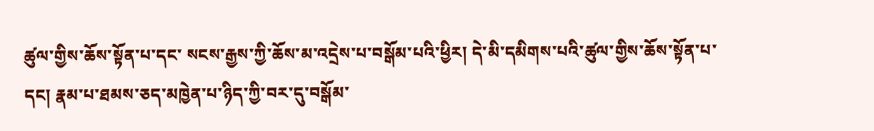ཚུལ་གྱིས་ཆོས་སྟོན་པ་དང་ སངས་རྒྱས་ཀྱི་ཆོས་མ་འདྲེས་པ་བསྒོམ་པའི་ཕྱིར། དེ་མི་དམིགས་པའི་ཚུལ་གྱིས་ཆོས་སྟོན་པ་དང། རྣམ་པ་ཐམས་ཅད་མཁྱེན་པ་ཉིད་ཀྱི་བར་དུ་བསྒོམ་